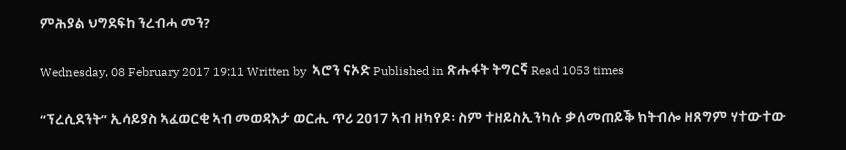ምሕያል ህግደፍከ ንረብሓ መን?

Wednesday, 08 February 2017 19:11 Written by  ኣሮን ናኦድ Published in ጽሑፋት ትግርኛ Read 1053 times

“ፕረሲደንት” ኢሳይያስ ኣፈወርቂ ኣብ መወዳእታ ወርሒ ጥሪ 2017 ኣብ ዘካየዶ፡ ስም ተዘይስኢንካሉ ቃለመጠይቕ ክትብሎ ዘጸግም ሃተውተው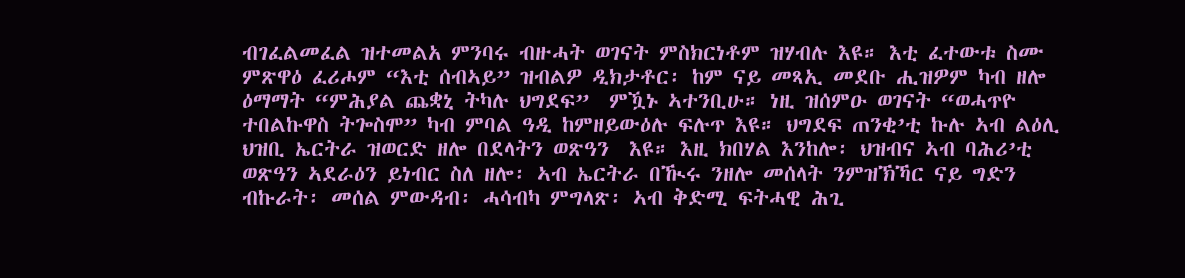ብገፈልመፈል ዝተመልአ ምንባሩ ብዙሓት ወገናት ምስክርነቶም ዝሃብሉ እዩ። እቲ ፈተውቱ ስሙ ምጽዋዕ ፈሪሖም “እቲ ሰብኣይ” ዝብልዎ ዲክታቶር፡ ከም ናይ መጻኢ መደቡ ሒዝዎም ካብ ዘሎ ዕማማት “ምሕያል ጨቋኒ ትካሉ ህግደፍ”  ምዃኑ ኣተንቢሁ። ነዚ ዝሰምዑ ወገናት “ወሓጥዮ ተበልኩዋስ ትጐስሞ” ካብ ምባል ዓዲ ከምዘይውዕሉ ፍሉጥ እዩ። ህግደፍ ጠንቂ’ቲ ኩሉ ኣብ ልዕሊ ህዝቢ ኤርትራ ዝወርድ ዘሎ በደላትን ወጽዓን  እዩ። እዚ ክበሃል እንከሎ፡ ህዝብና ኣብ ባሕሪ’ቲ ወጽዓን ኣደራዕን ይነብር ስለ ዘሎ፡ ኣብ ኤርትራ በዂሩ ንዘሎ መሰላት ንምዝኽኻር ናይ ግድን ብኩራት፡ መሰል ምውዳብ፡ ሓሳብካ ምግላጽ፡ ኣብ ቅድሚ ፍትሓዊ ሕጊ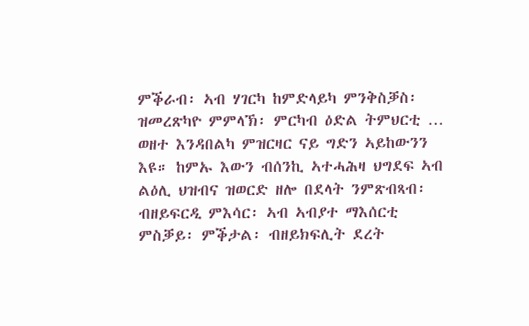ምቕራብ፡ ኣብ ሃገርካ ከምድላይካ ምንቅስቓስ፡ ዝመረጽካዮ ምምላኽ፡ ምርካብ ዕድል ትምህርቲ … ወዘተ እንዳበልካ ምዝርዛር ናይ ግድን ኣይከውንን እዩ። ከምኡ እውን ብሰንኪ ኣተሓሕዛ ህግደፍ ኣብ ልዕሊ ህዝብና ዝወርድ ዘሎ በደላት ንምጽብጻብ፡ ብዘይፍርዲ ምእሳር፡ ኣብ ኣብያተ ማእሰርቲ ምስቓይ፡ ምቕታል፡ ብዘይክፍሊት ደረት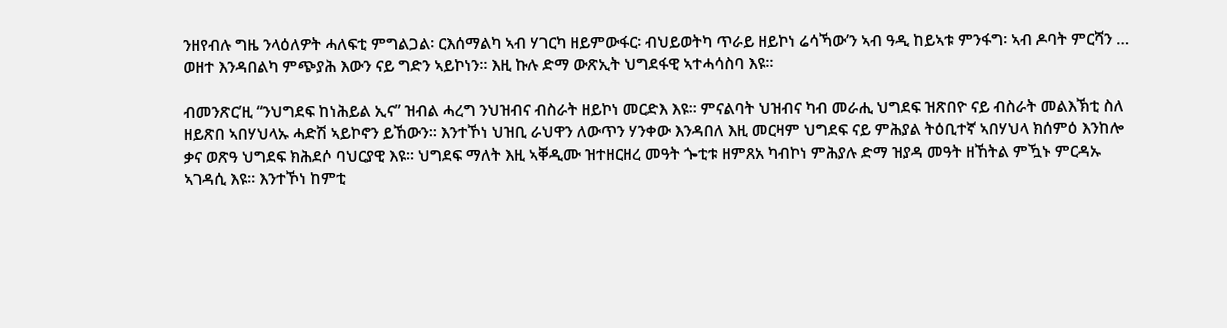ንዘየብሉ ግዜ ንላዕለዎት ሓለፍቲ ምግልጋል፡ ርእሰማልካ ኣብ ሃገርካ ዘይምውፋር፡ ብህይወትካ ጥራይ ዘይኮነ ሬሳኻው’ን ኣብ ዓዲ ከይኣቱ ምንፋግ፡ ኣብ ዶባት ምርሻን … ወዘተ እንዳበልካ ምጭያሕ እውን ናይ ግድን ኣይኮነን። እዚ ኩሉ ድማ ውጽኢት ህግደፋዊ ኣተሓሳስባ እዩ።

ብመንጽር’ዚ “ንህግደፍ ከነሕይል ኢና” ዝብል ሓረግ ንህዝብና ብስራት ዘይኮነ መርድእ እዩ። ምናልባት ህዝብና ካብ መራሒ ህግደፍ ዝጽበዮ ናይ ብስራት መልእኽቲ ስለ ዘይጽበ ኣበሃህላኡ ሓድሽ ኣይኮኖን ይኸውን። እንተኾነ ህዝቢ ራህዋን ለውጥን ሃንቀው እንዳበለ እዚ መርዛም ህግደፍ ናይ ምሕያል ትዕቢተኛ ኣበሃህላ ክሰምዕ እንከሎ ቃና ወጽዓ ህግደፍ ክሕደሶ ባህርያዊ እዩ። ህግደፍ ማለት እዚ ኣቐዲሙ ዝተዘርዘረ መዓት ጐቲቱ ዘምጸአ ካብኮነ ምሕያሉ ድማ ዝያዳ መዓት ዘኸትል ምዃኑ ምርዳኡ ኣገዳሲ እዩ። እንተኾነ ከምቲ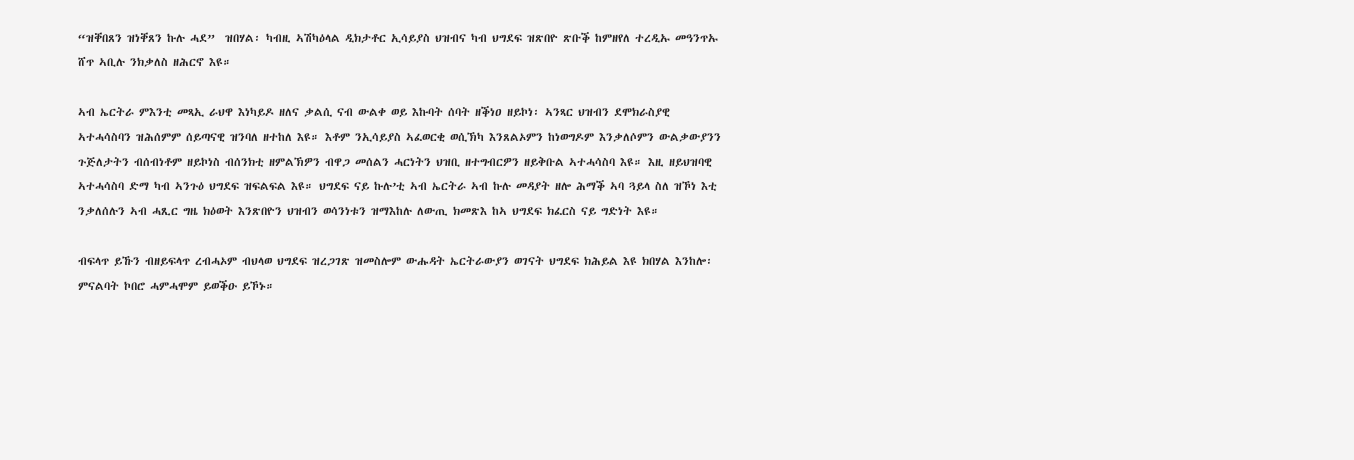“ዝቐበጸን ዝነቐጸን ኩሉ ሓደ”  ዝበሃል፡ ካብዚ ኣሽካዕላል ዲክታቶር ኢሳይያስ ህዝብና ካብ ህግደፍ ዝጽበዮ ጽቡቕ ከምዘየለ ተረዲኡ መዓንጥኡ ሸጥ ኣቢሉ ንክቃለስ ዘሕርኖ እዩ።

ኣብ ኤርትራ ምእንቲ መጻኢ ራህዋ እነካይዶ ዘለና ቃልሲ ናብ ውልቀ ወይ እኩባት ሰባት ዘቕነዐ ዘይኮነ፡ ኣንጻር ህዝብን ደሞክራስያዊ ኣተሓሳስባን ዝሕሰምም ሰይጣናዊ ዝንባለ ዘተከለ እዩ። እቶም ንኢሳይያስ ኣፈወርቂ ወሲኽካ እንጸልኦምን ከነወግዶም እንቃለሶምን ውልቃውያንን ጉጅለታትን ብሰብነቶም ዘይኮነስ ብሰንክቲ ዘምልኽዎን ብዋጋ መሰልን ሓርነትን ህዝቢ ዘተግብርዎን ዘይቅቡል ኣተሓሳስባ እዩ። እዚ ዘይህዝባዊ ኣተሓሳስባ ድማ ካብ ኣንጉዕ ህግደፍ ዝፍልፍል እዩ። ህግደፍ ናይ ኩሉ’ቲ ኣብ ኤርትራ ኣብ ኩሉ መዳያት ዘሎ ሕማቕ ኣባ ጓይላ ስለ ዝኾነ እቲ ንቃለሰሉን ኣብ ሓጺር ግዜ ክዕወት እንጽበዮን ህዝብን ወሳንነቱን ዝማእከሉ ለውጢ ክመጽእ ከኣ ህግደፍ ክፈርስ ናይ ግድነት እዩ።

ብፍላጥ ይኹን ብዘይፍላጥ ረብሓኦም ብህላወ ህግደፍ ዝረጋገጽ ዝመስሎም ውሑዳት ኤርትራውያን ወገናት ህግደፍ ክሕይል እዩ ክበሃል እንከሎ፡ ምናልባት ኮበሮ ሓምሓሞም ይወቕዑ ይኾኑ።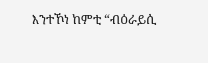እንተኾነ ከምቲ “ብዕራይሲ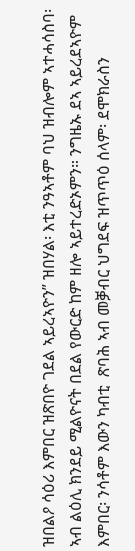ዝበልዖ ሳዕሪ እምበር ዝጽበዮ ገደል ኣይረኣዮን” ዝበሃል፡ እቲ ንዓኣቶም ባህ ዝብሎም ኣተሓሳስባ፡ ኣብ ልዕሊ ክንደይ ሚልዮናት በደል የውርድ ከም ዘሎ ኣይተረድኦምን። ንግዜኡ ደኣ ኣይረደኣዮም እምበር፡ ንሳቶም እውን ካብቲ  ጽባሕ ኣብ መቓብር ህግደፍ ዝጥጥዕ ሰላም፡ ደሞክራስን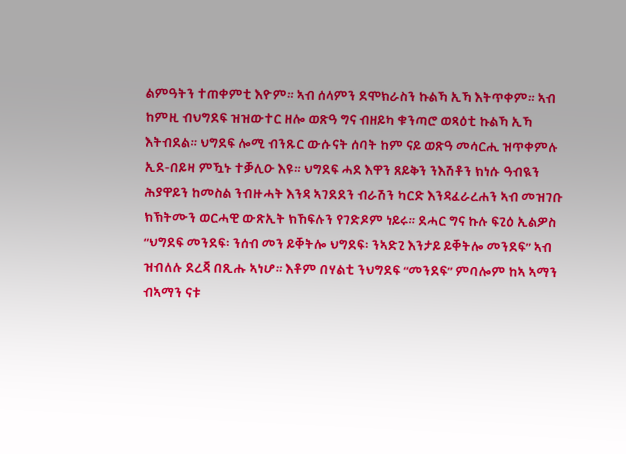ልምዓትን ተጠቀምቲ እዮም። ኣብ ሰላምን ደሞክራስን ኩልኻ ኢኻ እትጥቀም። ኣብ ከምዚ ብህግደፍ ዝዝውተር ዘሎ ወጽዓ ግና ብዘይካ ቁንጣሮ ወጻዕቲ ኩልኻ ኢኻ እትብደል። ህግደፍ ሎሚ ብንጹር ውሱናት ሰባት ከም ናይ ወጽዓ መሳርሒ ዝጥቀምሉ ኢደ-በይዛ ምዃኑ ተቓሊዑ እዩ። ህግደፍ ሓደ እዋን ጸይቅን ንእሽቶን ክነሱ ዓብዪን ሕያዋይን ከመስል ንብዙሓት እንዳ ኣገደደን ብራሽን ካርድ እንዳፈራረሐን ኣብ መዝገቡ ክኽትሙን ወርሓዊ ውጽኢት ክኸፍሉን የገድዶም ነይሩ። ደሓር ግና ኩሉ ፍጊዕ ኢልዎስ “ህግደፍ መንደፍ፡ ንሰብ መን ይቐትሎ ህግደፍ፡ ንኣድጊ እንታይ ይቐትሎ መንደፍ” ኣብ ዝብለሉ ደረጃ በጺሑ ኣነሆ። እቶም በሃልቲ ንህግደፍ “መንደፍ” ምባሎም ከኣ ኣማን ብኣማን ናቱ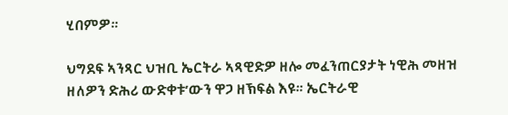ሂበምዎ።

ህግደፍ ኣንጻር ህዝቢ ኤርትራ ኣጻዊድዎ ዘሎ መፈንጠርያታት ነዊሕ መዘዝ ዘለዎን ድሕሪ ውድቀቱ’ውን ዋጋ ዘኽፍል እዩ። ኤርትራዊ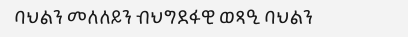ባህልን መለለይን ብህግደፋዊ ወጻዒ ባህልን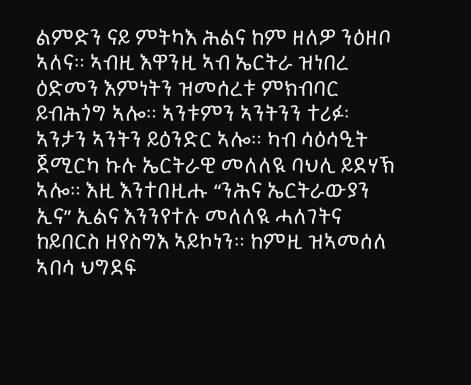ልምድን ናይ ምትካእ ሕልና ከም ዘለዎ ንዕዘቦ ኣለና። ኣብዚ እዋንዚ ኣብ ኤርትራ ዝነበረ ዕድመን እምነትን ዝመሰረቱ ምክብባር ይብሕጎግ ኣሎ። ኣንቱምን ኣንትንን ተሪፉ፡ ኣንታን ኣንትን ይዕንድር ኣሎ። ካብ ሳዕሳዒት ጀሚርካ ኩሉ ኤርትራዊ መለለዪ ባህሊ ይደሃኽ ኣሎ። እዚ እንተበዚሑ “ንሕና ኤርትራውያን ኢና” ኢልና እንንየተሉ መለለዪ ሓለገትና ከይበርስ ዘየስግእ ኣይኮነን። ከምዚ ዝኣመሰለ ኣበሳ ህግደፍ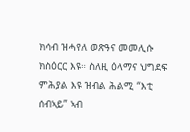ክሳብ ዝሓየለ ወጽዓና መመሊሱ ክስዕርር እዩ። ስለዚ ዕላማና ህግደፍ ምሕያል እዩ ዝብል ሕልሚ “እቲ ሰብኣይ” ኣብ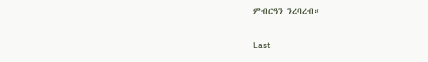ምብርዓን ንረባረብ።

Last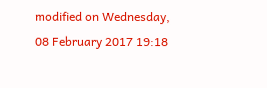modified on Wednesday, 08 February 2017 19:18